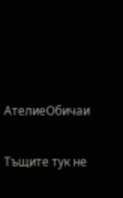АтелиеОбичаи

Тъщите тук не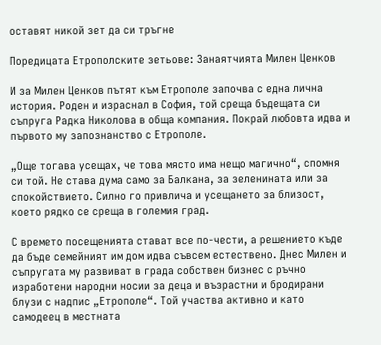оставят никой зет да си тръгне

Поредицата Етрополските зетьове: Занаятчията Милен Ценков

И за Милен Ценков пътят към Етрополе започва с една лична история. Роден и израснал в София, той среща бъдещата си съпруга Радка Николова в обща компания. Покрай любовта идва и първото му запознанство с Етрополе.

„Още тогава усещах, че това място има нещо магично“, спомня си той. Не става дума само за Балкана, за зеленината или за спокойствието. Силно го привлича и усещането за близост, което рядко се среща в големия град.

С времето посещенията стават все по-чести, а решението къде да бъде семейният им дом идва съвсем естествено. Днес Милен и съпругата му развиват в града собствен бизнес с ръчно изработени народни носии за деца и възрастни и бродирани блузи с надпис „Етрополе“. Той участва активно и като самодеец в местната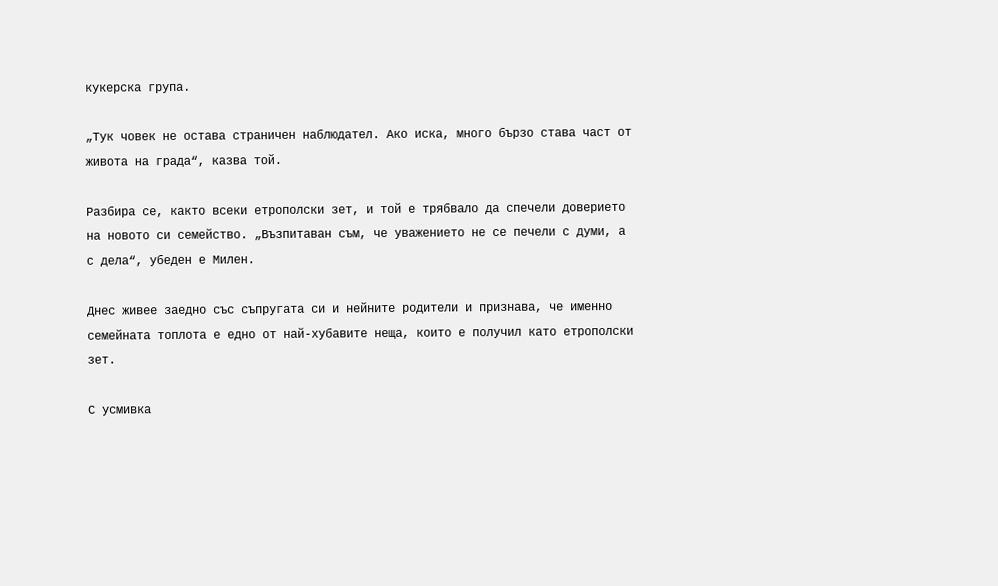кукерска група.

„Тук човек не остава страничен наблюдател. Ако иска, много бързо става част от живота на града“, казва той.

Разбира се, както всеки етрополски зет, и той е трябвало да спечели доверието на новото си семейство. „Възпитаван съм, че уважението не се печели с думи, а с дела“, убеден е Милен.

Днес живее заедно със съпругата си и нейните родители и признава, че именно семейната топлота е едно от най-хубавите неща, които е получил като етрополски зет.

С усмивка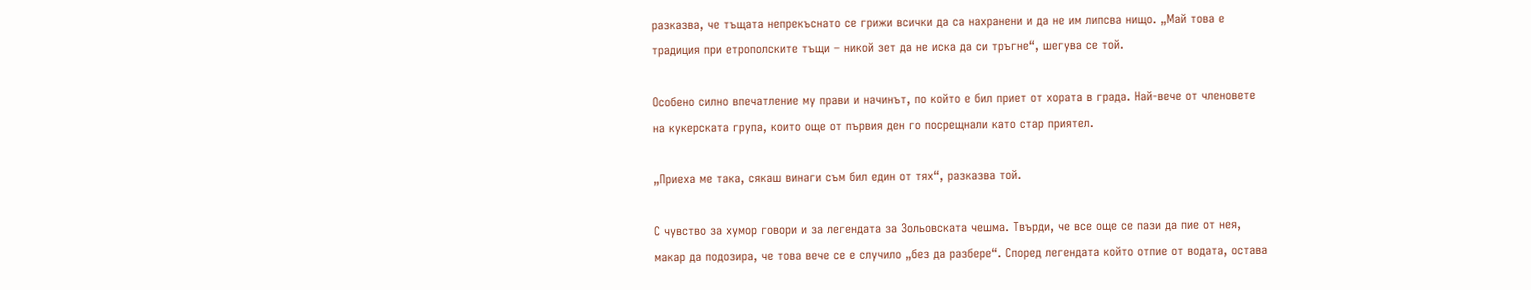разказва, че тъщата непрекъснато се грижи всички да са нахранени и да не им липсва нищо. „Май това е традиция при етрополските тъщи – никой зет да не иска да си тръгне“, шегува се той.

Особено силно впечатление му прави и начинът, по който е бил приет от хората в града. Най-вече от членовете на кукерската група, които още от първия ден го посрещнали като стар приятел.

„Приеха ме така, сякаш винаги съм бил един от тях“, разказва той.

С чувство за хумор говори и за легендата за Зольовската чешма. Твърди, че все още се пази да пие от нея, макар да подозира, че това вече се е случило „без да разбере“. Според легендата който отпие от водата, остава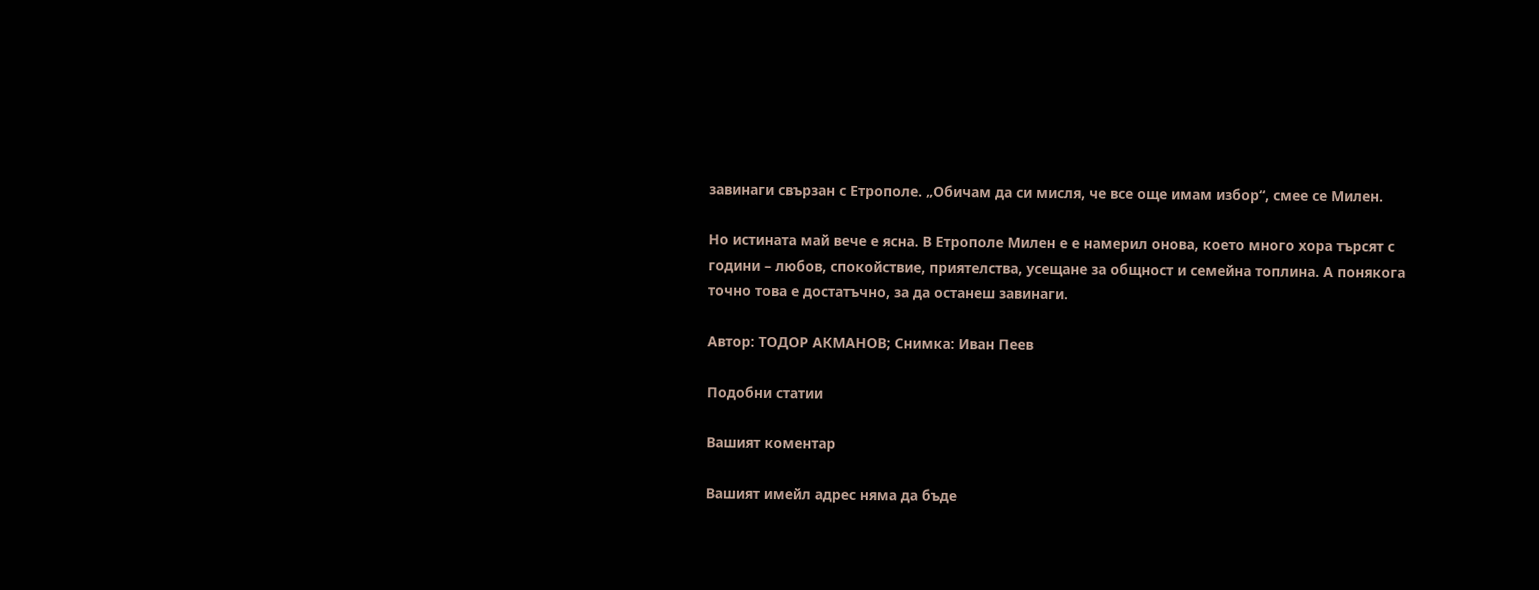завинаги свързан с Етрополе. „Обичам да си мисля, че все още имам избор“, смее се Милен.

Но истината май вече е ясна. В Етрополе Милен е е намерил онова, което много хора търсят с години – любов, спокойствие, приятелства, усещане за общност и семейна топлина. А понякога точно това е достатъчно, за да останеш завинаги.

Автор: ТОДОР АКМАНОВ; Снимка: Иван Пеев

Подобни статии

Вашият коментар

Вашият имейл адрес няма да бъде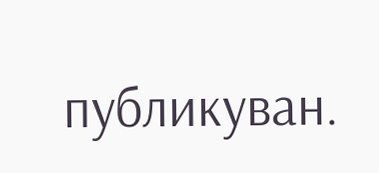публикуван.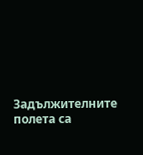Задължителните полета са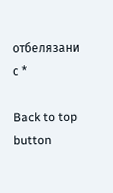отбелязани с *

Back to top button